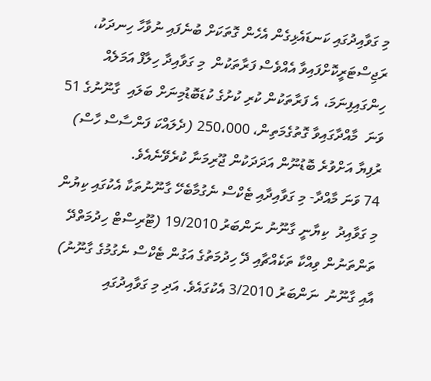މި ގަވާއިދުގައި ކަނޑައެޅިގެން އެހެން ގޮތަކަށް ބުނެފައި ނުވާހާ ހިނދަކު، ރަޖިސްޓަރީކޮށްފައިވާ އެއްވެސް ފަރާތަކުން  މި ގަވާއިދާ ހިލާފް އަމަލެއް  ހިންގައިފިނަމަ، އެ ފަރާތަކުން ކުރި ކުށުގެ ކުޑަބޮޑުމިނަށް ބަލައި  ގާނޫނުގެ 51 ވަނަ  މާއްދާގައިވާ ގޮތުގެމަތިން، 250،000 (ދެލައްކަ ފަންސާސް ހާސް) ރުފިޔާ އަށްވުރެ ބޮޑުނޫން އަދަދަކުން ޖޫރިމަނާ ކުރެވޭނެއެވެ.
74 ވަނަ މާއްދާ- މި ގަވާއިދާއި ޓެކްސް ނެގުމާބެހޭ ގާނޫނުތަކާ އެކުގައި ކިޔުން
މި ގަވާއިދު  ކިޔާނީ ގާނޫނު ނަންބަރު 19/2010 (ޓޫރިސްޓް ހިދުމަތްދޭ ތަންތަނުން ވިއްކާ ތަކެއްޗާއި ދޭ ހިދުމަތުގެ އަގުން ޓެކްސް ނެގުމުގެ ގާނޫނު)  އާއި ގާނޫނު  ނަންބަރު 3/2010 އެކުގައެވެ. އަދި މި ގަވާއިދުގައި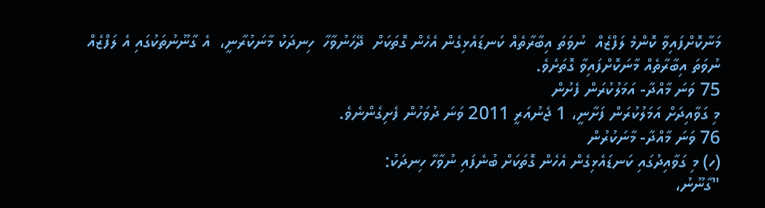މަނާކޮށްފައިވާ ކޮންމެ ލަފްޒެއް  ނުވަތަ އިބާރާތެއް ކަނޑައެޅިގެން އެހެން ގޮތަކަށް  ދޭހަނުވާހާ  ހިނދަކު މާނަކުރާނީ،  އެ ގާނޫނުތަކުގައި އެ ލަފްޒެއް ނުވަތަ އިބާރާތެއް މާނަކޮށްފައިވާ ގޮތަށެވެ.
75 ވަނަ މާއްދާ- އަމަލުކުރަން ފެށުން
މި ގަވާއިދަށް އަމަލުކުރަން ފަށާނީ، 1 ޖެނުއަރީ 2011 ވަނަ ދުވަހުން ފެށިގެންނެވެ.
76 ވަނަ މާއްދާ- މާނަކުރުން
(ހ) މި ގަވާއިދުގައި ކަނޑައެޅިގެން އެހެން ގޮތަކަށް ބުނެފައި ނުވާހާ ހިނދަކު:
"ގާނޫނު،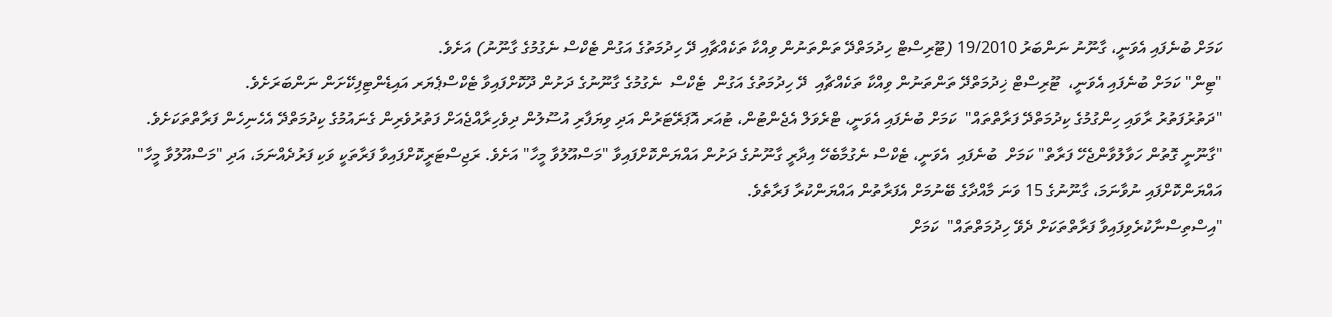ކަމަށް ބުނެފައި އެވަނީ، ގާނޫނު ނަންބަރު 19/2010 (ޓޫރިސްޓް ހިދުމަތްދޭ ތަންތަނުން ވިއްކާ ތަކެއްޗާއި ދޭ ހިދުމަތުގެ އަގުން ޓެކްސް ނެގުމުގެ ގާނޫނު) އަށެވެ.
"ޓިން" ކަމަށް ބުނެފައި އެވަނީ،  ޓޫރިސްޓް ޚިދުމަތްދޭ ތަންތަނުން ވިއްކާ ތަކެއްޗާއި  ދޭ ހިދުމަތުގެ އަގުން  ޓެކްސް  ނެގުމުގެ ގާނޫނުގެ ދަށުން ދޫކޮށްފައިވާ ޓެކްސްޕެޔަރ އައިޑެންޓިފިކޭށަން ނަންބަރަށެވެ.
"ދަތުރުފަތުރު ރާވައި ހިންގުމުގެ ކިދުމަތްދޭ ފަރާތްތައް"  ކަމަށް ބުނެފައި އެވަނީ، ޓްރެވަލް އެޖެންޓުން، ޓުއަރ އޮޕަރޭޓަރުން އަދި ވިޔަފާރި އުސޫލުން ދިވެހިރާއްޖެއަށް ފަތުރުވެރިން ގެނައުމުގެ ކިދުމަތްދޭ އެހެނިހެން ފަރާތްތަކަށެވެ.
"ގާނޫނީ ގޮތުން ހަވާލުވާންޖެހޭ ފަރާތް" ކަމަށް  ބުނެފައި  އެވަނީ، ޓެކްސް ނެގުމާބެހޭ އިދާރީ ގާނޫނުގެ ދަށުން އައްޔަންކޮށްފައިވާ "މަސްއޫލުވާ މީހާ" އަށެވެ. ރަޖިސްޓަރީކޮށްފައިވާ ފަރާތަކީ ވަކި ފަރުދެއްނަމަ، އަދި "މަސްއޫލުވާ މީހާ"  އައްޔަންކޮށްފައި ނުވާނަމަ، ގާނޫނުގެ 15 ވަނަ މާއްދާގެ ބޭނުމަށް އެފަރާތުން އައްޔަންކުރާ ފަރާތެވެ.
"އިސްތިސްނާކުރެވިފައިވާ ފަރާތްތަކަށް ދެވޭ ހިދުމަތްތައް"  ކަމަށް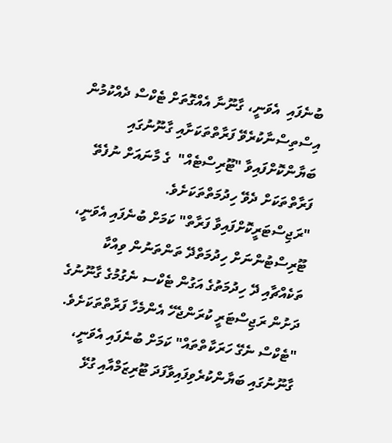ބުނެފައި  އެވަނީ، ގާނޫނާ އެއްގޮތަށް ޓެކްސް ދެއްކުމުން އިސްތިސްނާކުރެވޭ ފަރާތްތަކަށާއި ގާނޫނުގައި ބަޔާންކޮށްފައިވާ "ޓޫރިސްޓެއް"  ގެ މާނައަށް ނުފެތޭ ފަރާތްތަކަށް ދެވޭ ހިދުމަތްތަކަށެވެ.
"ރަޖިސްޓަރީކޮށްފައިވާ ފަރާތް" ކަމަށް ބުނެފައި އެވަނީ، ޓޫރިސްޓުންނަށް ހިދުމަތްދޭ ތަންތަނުން ވިއްކާ ތަކެއްޗާއި ދޭ ހިދުމަތުގެ އަގުން ޓެކްސ ނެގުމުގެ ގާނޫނުގެ ދަށުން ރަޖިސްޓަރީ ކުރަންޖެހޭ އެންމެހާ ފަރާތްތަކަށެވެ.
"ޓެކްސް ނެގޭ ހަރަކާތްތައް" ކަމަށް ބުނެފައި އެވަނީ، ގާނޫނުގައި ބަޔާންކުރެވިފައިވާފަދަ ޓޫރިޒަމްއާއި ގުޅޭ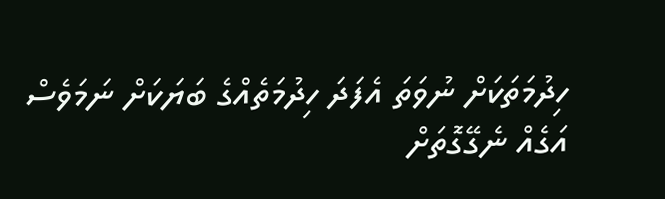ހިދުމަތަކަށް ނުވަތަ އެފަދަ ހިދުމަތެއްގެ ބަޔަކަށް ނަމަވެސް އަގެއް ނެގޭގޮތަށް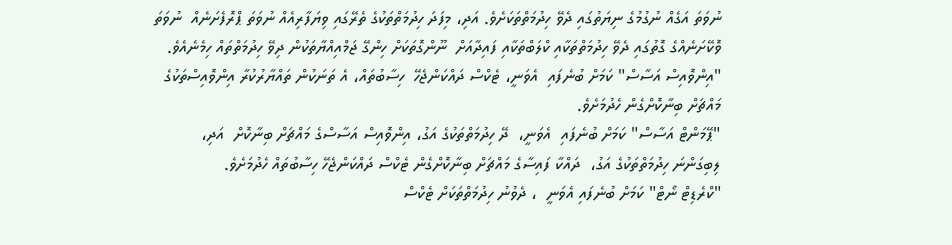ނުވަތަ އަގެއް ނުގުމުގެ ނިޔަތުގައި ދެވޭ ހިދުމަތްތަކަށެވެ. އަދި، މިފަދަ ހިދުމަތްތަކުގެ ތެރޭގައި ވިޔަފާރިއެއް ނުވަތަ ޕްރޮފެށަނެއް  ނުވަތަ ވޮކޭށަނެއްގެ ގޮތުގައި ދެވޭ ހިދުމަތްތަކާއި ކްލަބްތަކާއި ފައިދާއަށް  ނޫންގޮތަކަށް ހިންގޭ ޖަމްއިއްޔާތަކުން ދިވޭ ހިދުމަތްތައް ހިމެނެއެވެ.
"އިންވޮއިސް އަސާސް" ކަމަށް ބުނެފައި  އެވަނީ، ޓެކްސް ދައްކަންޖެހޭ  ހިސާބުތައް، އެ ތަނަކުން ތައްޔާރުކުރާ އިންވޮއިސްތަކުގެ މައްޗަށް ބިނާކޮށްގެން ހެދުމަށެވެ.
"ޕޭމަންޓް އަސާސް" ކަމަށް ބުނެފައި  އެވަނީ،  ދޭ ހިދުމަތްތަކުގެ އަގު، އިންވޮއިސް އަސާސްގެ މައްޗަށް ބިނާކޮށް  އަދި، ލިބިގަންނަ ހިދުމަތްތަކުގެ އަގު،  ދައްކާ ފައިސާގެ މައްޗަށް ބިނާކޮށްގެން ޓެކްސް ދައްކަންޖެހޭ ހިސާބުތައް ހެދުމަށެވެ.
"ކްރެޑިޓް ނޯޓް" ކަމަށް ބުނެފައި އެވަނީ  ، ދެވުނު ހިދުމަތްތަކަށް ޓެކްސް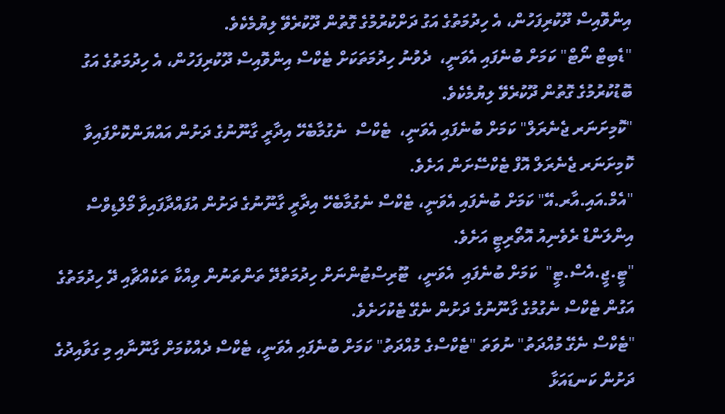އިންވޮއިސް ދޫކުރިފަހުން، އެ ހިދުމަތުގެ އަގު ދަށްކުރުމުގެ ގޮތުން ދޫކުރެވޭ ލިޔުމެކެވެ.
"ޑެބިޓް ނޯޓް" ކަމަށް ބުނެފައި އެވަނީ،  ދެވުނު ހިދުމަތަކަށް ޓެކްސް އިންވޮއިސް ދޫކުރިފަހުން، އެ ހިދުމަތުގެ އަގު ބޮޑުކުރުމުގެ ގޮތުން ދޫކުރެވޭ ލިޔުމެކެވެ.
"ކޮމިށަނަރ ޖެނެރަލް" ކަމަށް ބުނެފައި އެވަނީ،  ޓެކްސް  ނެގުމާބެހޭ އިދާރީ ގާނޫނުގެ ދަށުން އައްޔަންކޮށްފައިވާ ކޮމިށަނަރ ޖެނެރަލް އޮފް ޓެކްސޭށަން އަށެވެ.
"އެމް.އައި.އާރ.އޭ" ކަމަށް ބުނެފައި އެވަނީ، ޓެކްސް ނެގުމާބެހޭ އިދާރީ ގާނޫނުގެ ދަށުން އުފައްދާފައިވާ މޯލްޑިވްސް އިންލަންޑް ރެވެނިއު އޮތޯރިޓީ އަށެވެ.
"ޓީ.ޖީ.އެސް.ޓީ"  ކަމަށް ބުނެފައި  އެވަނީ،  ޓޫރިސްޓުންނަށް ހިދުމަތްދޭ ތަންތަނުން ވިއްކާ ތަކެއްޗާއި ދޭ ހިދުމަތުގެ އަގުން ޓެކްސް ނެގުމުގެ ގާނޫނުގެ ދަށުން ނެގޭ ޓެކުހަށެވެ.
"ޓެކްސް ނެގޭ މުއްދަތު" ނުވަތަ "ޓެކްސްގެ މުއްދަތު" ކަމަށް ބުނެފައި އެވަނީ، ޓެކްސް ދެއްކުމަށް ގާނޫނާއި މި ގަވާއިދުގެ ދަށުން ކަނޑައަޅާ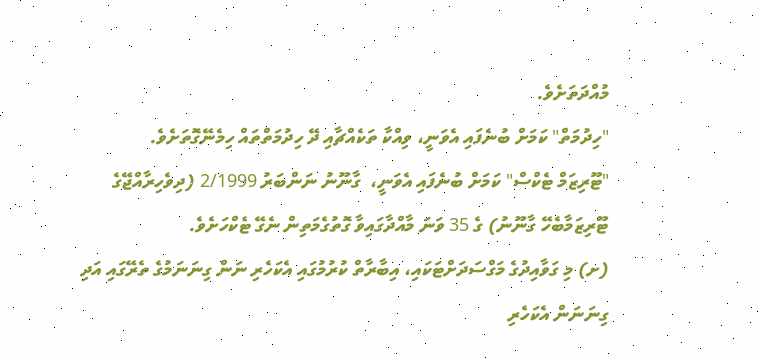މުއްދަތަށެވެ.
"ހިދުމަތް" ކަމަށް ބުނެފައި އެވަނީ، ވިއްކާ ތަކެއްޗާއި ދޭ ހިދުމަތްތައް ހިމެނޭގޮތަށެވެ.
"ޓޫރިޒަމް ޓެކްސް" ކަމަށް ބުނެފައި އެވަނީ،  ގާނޫނު ނަންބަރު 2/1999 (ދިވެހިރާއްޖޭގެ ޓޫރިޒަމާބެހޭ ގާނޫނު) ގެ 35 ވަނަ މާއްދާގައިވާ ގޮތުގެމަތިން ނެގޭ ޓެކްހަށެވެ.
(ށ) މި ގަވާއިދުގެ މަގްސަދަށްޓަކައި، އިބާރާތް ކުރުމުގައި އެކަހެރި ނަން ގިނަނަމުގެ ތެރޭގައި އަދި ގިނަނަން އެކަހެރި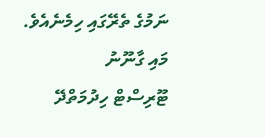ނަމުގެ ތެރޭގައި ހިމެނެއެވެ.
މައި ގާނޫނު
ޓޫރިސްޓް ހިދުމަތްދޭ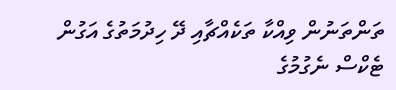ތަންތަނުން ވިއްކާ ތަކެއްޗާއި ދޭ ހިދުމަތުގެ އަގުން ޓެކްސް ނެގުމުގެ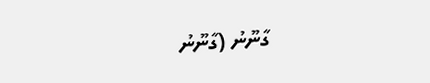ގާނޫނު (ގާނޫނު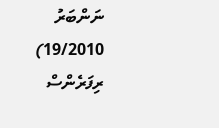ނަންބަރު 19/2010)
ރިފަރެންސް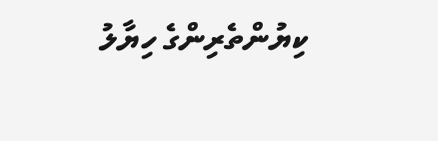ކިޔުންތެރިންގެ ހިޔާލު